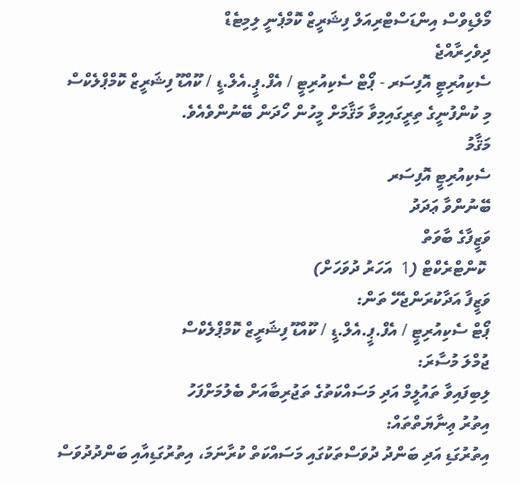މޯލްޑިވްސް އިންޑަސްޓްރިއަލް ފިޝަރީޒް ކޮމްޕެނީ ލިމިޓެޑް
ދިވެހިރާއްޖެ
ސެކިއުރިޓީ އޮފިސަރ - ޕޯޓް ސެކިއުރިޓީ / އެފް.ޕީ.އެލް.ޑީ / ކޫއްޑޫ ފިޝަރީޒް ކޮމްޕްލެކްސް
މި ކުންފުނީގެ ތިރީގައިމިވާ މަޤާމަށް މީހުން ހޯދަން ބޭނުންވެއެވެ.
މަޤާމު
ސެކިއުރިޓީ އޮފިސަރ
ބޭނުންވާ ޢަދަދު
ވަޒީފާގެ ބާވަތް
 ކޮންޓްރެކްޓް (1  އަހަރު ދުވަހަށް)
ވަޒީފާ އަދާކުރަންޖެހޭ ތަން:
ޕޯޓް ސެކިއުރިޓީ / އެފް.ޕީ.އެލް.ޑީ / ކޫއްޑޫ ފިޝަރީޒް ކޮމްޕްލެކްސް
ޖުމްލަ މުސާރަ:
ލިބިފައިވާ ތައުލީމް އަދި މަސައްކަތުގެ ތަޖުރިބާއަށް ބެލުމަށްފަހު
އިތުރު ޢިނާޔަތްތައް:
އިތުރުގަޑި އަދި ބަންދު ދުވަސްތަކުގައި މަސައްކަތް ކުރާނަމަ، އިތުރުގަޑިއާއި ބަންދުދުވަސް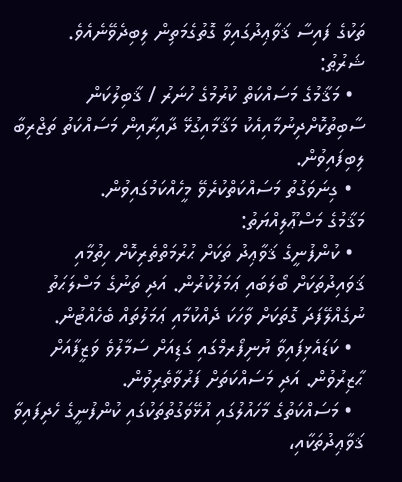ތަކުގެ ފައިސާ ޤަވާޢިދުގައިވާ ގޮތުގެމަތިން ލިބިދެވޭނެއެވެ.
ޝަރުޠު:
  • މަޤާމުގެ މަސައްކަތް ކުރުމުގެ ހުނަރު / ޤާބިލުކަން ސާބިތުކޮށްދިނުމާއިއެކު މަޤާމާއިގުޅޭ ދާއިރާއިން މަސައްކަތު ތަޖްރިބާ ލިބިފައިވުން.
  • ގިނަވަގުތު މަސައްކަތްކުރެވޭ މީހެއްކަމުގައިވުން.
މަޤާމުގެ މަސްޢޫލިއްޔަތު:
  • ކުންފުނީގެ ޤަވާޢިދު ތަކަށް ޙުރުމަތްތެރިކޮށް ހިތުމާއި ޤަވައިދުތަކަށް ބޯލަބައި ޢަމަލުކުރުން. އަދި ތަނުގެ މަސްލަޙަތު ނުގެއްލޭފަދަ ގޮތަކަށް ވާހަކަ ދެއްކުމާއި ޢަމަލުތައް ބެހެއްޓުން.
  • ކަޑައެޅިފައިވާ ޔުނިފޯރމްގައި ގަޑިއަށް ސަމާލުވެ ވަޒީފާއަށް ޙާޒިރުވުން. އަދި މަސައްކަތަށް ފަރުވާތެރިވުން.
  • މަސައްކަތުގެ މާހައުލުގައި އުޅޭވަގުތުތަކުގައި ކުންފުނީގެ ހެދިފައިވާ ޤަވާޢިދުތަކާއި،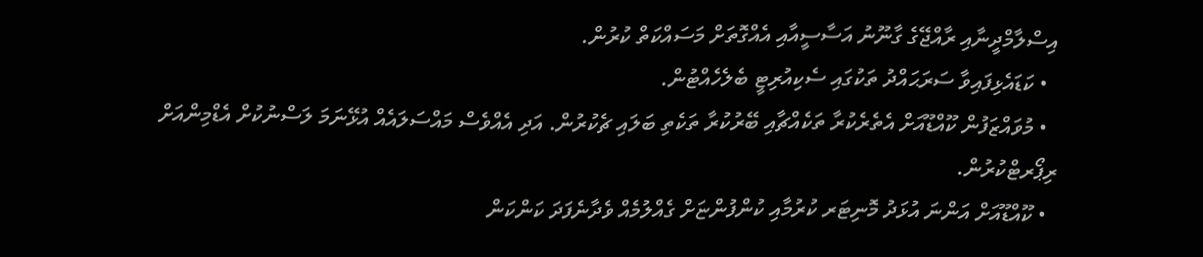އިސްލާމްދީނާއި ރާއްޖޭގެ ގާނޫނު އަސާސީއާއި އެއްގޮތަށް މަސައްކަތް ކުރުން.
  • ކަޑައެޅިފައިވާ ސަރަޙައްދު ތަކުގައި ސެކިއުރިޓީ ބެލެހެއްޓުން.
  • މުވައްޒަފުން ކޫއްޑޫއަށް އެތެރެކުރާ ތަކެއްޗާއި ބޭރުކުރާ ތަކެތި ބަލައި ޗެކުރުން. އަދި އެއްވެސް މައްސަލައެއް އުޅޭނަމަ ލަސްނުކުށް އެޑްމިންއަށް ރިޕޯރޓްކުރުން.
  • ކޫއްޑޫއަށް އަންނަ އުޅަދު މޮނިޓަރ ކުރުމާއި ކުންފުންޏަށް ގެއްލުމެއް ވެދާނެފަދަ ކަންކަން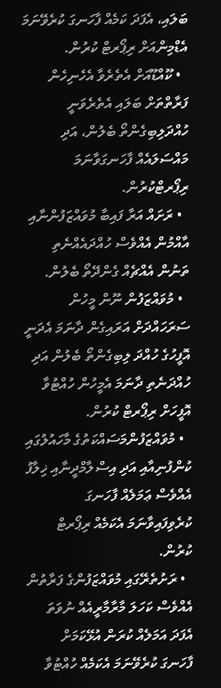ބަލައި، އެފަދަ ކަމެއް ފާހަނގަ ކުރެވޭނަމަ އެޑްމިންއަށް ރިޕޯރޓް ކުރުން.
  • ކޫއްޑޫއަށް އެތެރެވާ އެހެނިހެން ފަރާތްތަށް ބަލައި އެތެރެވަނީ ހުއްދަލިބިގެންތޯ ބެލުން، އަދި މައްސަލައެއް ފާހަނގަވާނަމަ ރިޕޯރޓްކުރުން.
  • ރަށައް އަރާ ފައިބާ މުވައްޒަފުންނާއި އާއްމުން އެއްވެސް ހުއްދައެއްނެތި ތަނުން އެއްޗެއް ގެންދޭތޯ ބެލުން.
  • މުވައްޒަފުން ނޫން މީހުން ސަރަހައްދަށް އަރައިގެން ދާނަމަ އެދަނީ އޮފީހުގެ ހުއްދަ ލިބިގެންތޯ ބެލުން އަދި ހުއްދަނެތި ދާނަމަ އެމީހުން ހުއްޓުވާ އޮފީހަށް ރިޕޯރޓް ކުރުން.
  • މުވައްޒަފުންމަސައްކަތުގެ މާހައުލުގައި ކުންފުނިއާއި އަދި އިސްލާމްދީނާއި ޚިލާފު އެއްވެސް ޢަމަލެއް ފާހަނގަ ކުރެވިފައިވާނަމަ އެކަމެއް ރިޕޯރޓް ކުރުން.
  • ރަށުތެރޭގައި މުވައްޒަފުންގެ ފަރާތުން އެއްވެސް ކަހަލަ މާރާމާރީއެއް ނުވަތަ އެފަދަ އަމަލެއް ކުރަން އުޅޭކަމަށް ފާހަނގަ ކުރެވޭނަމަ އެކަމެއް ހުއްޓުވާ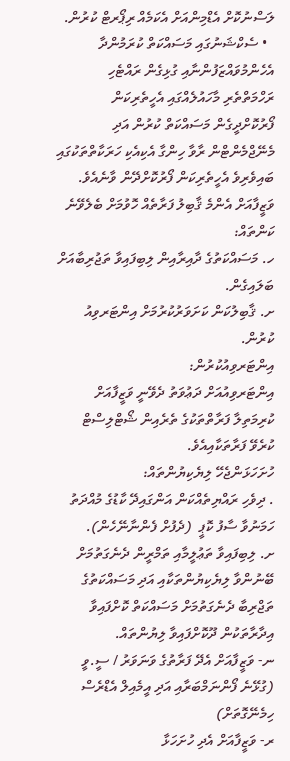ލަސްނުކޮށް އެޑްމިންއަށް އެކަމެއް ރިޕޯރޓް ކުރުން.
  • ސެކްޝަނުގައި މަސައްކަތް ކުރަމުންދާ އެހެންމުވައްޒަފުންނާއި ގުޅިގެން ރައްޓެހި ރަހްމަތްތެރި މާހައުލެއްގައި އެހީތެރިކަން    ފޯރުކޮށްދީގެން މަސައްކަތް ކުރުން އަދި މެނޭޖްމެންޓްން ރާވާ ހިންގާ އެކިއެކި ހަރަކާތްތަކުގައި ބައިވެރިވެ އެހީތެރިކަން ފޯރުކޮށްދޭން ވާނެއެވެ.
ވަޒީފާއަށް އެންމެ ޤާބިލު ފަރާތެއް ހޮވުމަށް ބެލެވޭނެ ކަންތައް:
ހ. މަސައްކަތުގެ ދާއިރާއިން ލިބިފައިވާ ތަޖުރިބާއަށް ބަލައިގެން.
ށ. ޤާބިލުކަން ކަށަވަރުކުރުމަށް އިންޓަރވިއު ކުރުން.
އިންޓަރވިއުކުރުން:
އިންޓަރވިއުއަށް ދަޢުވަތު ދެވޭނީ ވަޒީފާއަށް ކުރިމަތިލާ ފަރާތްތަކުގެ ތެރެއިން ޝޯޓްލިސްޓް ކުރެވޭ ފަރާތަކާއިއެވެ.
ހުށަހަޅަންޖެހޭ ލިޔެކިޔުންތައް:
. ދިވެހި ރައްޔިތެއްކަން އަންގައިދޭ ކާޑުގެ މުއްދަތު ހަމަނުވާ ސާފު ކޮޕީ  (ދެފުށް ފެންނާނޭހެން).
ށ. ލިބިފައިވާ ތަޢުލީމާއި ތަމްރީން ދެނެގަތުމަށް ބޭނުންވާ ލިޔެކިޔުންތަކާއި އަދި މަސައްކަތުގެ ތަޖްރިބާ ދެނެގަތުމަށް މަސައްކަތް ކޮށްފައިވާ އިދާރާތަކުން ދޫކޮށްފައިވާ ލިޔުންތައް.
ނ- ވަޒީފާއަށް އެދޭ ފަރާތުގެ ވަނަވަރު / ސީ.ވީ (ގުޅޭނެ ފޯންނަމްބަރާއި އަދި އީމެއިލް އެޑްރެސް ހިމެނޭގޮތަށް)
ރ- ވަޒީފާއަށް އެދި ހުށަހަޅާ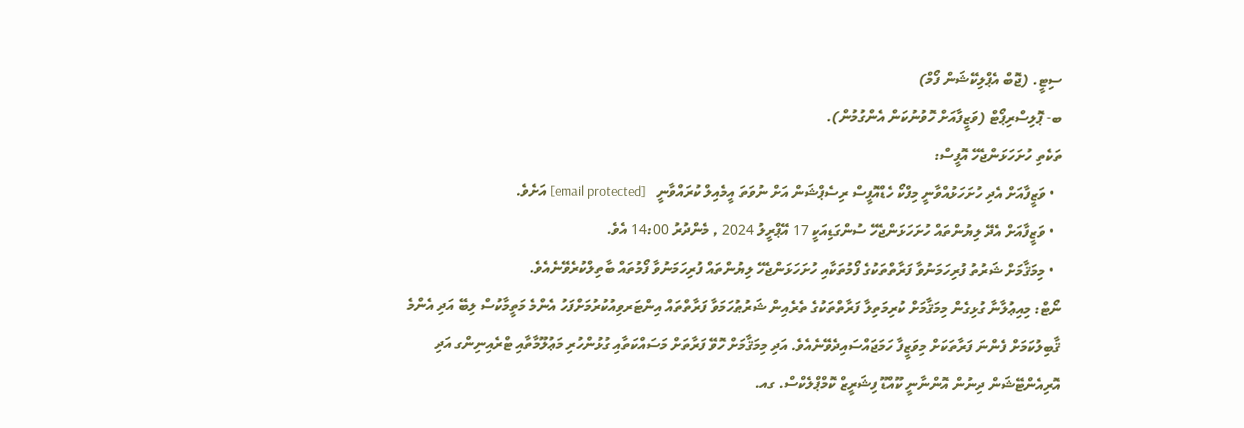ސިޓީ. (ޖޮބް އެޕްލިކޭޝަން ފޯމް)
ބ- ޕޮލިސްރިޕޯޓް (ވަޒީފާއަށް ހޮވުނުކަން އެންގުމުން).
ތަކެތި ހުށަހަޅަންޖެހޭ އޮފީސް:
  • ވަޒީފާއަށް އެދި ހުށަހަޅުއްވާނީ މިފްކޯ ހެޑްއޮފީސް ރިސެޕްޝަން އަށް ނުވަތަ އީމެއިލް ކުރައްވާނީ   [email protected] އަށެވެ.
  • ވަޒީފާއަށް އެދޭ ލިޔުންތައް ހުށަހަޅަންޖެހޭ ސުންގަޑިއަކީ 17 އޭޕްރީލު 2024 , މެންދުރު 14:00 އެވެ.
  • މިމަޤާމަށް ޝަރުތު ފުރިހަމަނުވާ ފަރާތްތަކުގެ ފޯމުތަކާއި ހުށަހަޅަންޖެހޭ ލިޔުންތައް ފުރިހަމަނުވާ ފޯމުތައް ބާތިލްކުރެވޭނެއެވެ.
ނޯޓް: މިއިޢުލާނާ ގުޅިގެން މިމަޤާމަށް ކުރިމަތިލާ ފަރާތްތަކުގެ ތެރެއިން ޝަރުޠުހަމަވާ ފަރާތްތައް އިންޓަރވިއުކުރުމަށްފަހު އެންމެ މަތީމާކުސް ލިބޭ އަދި އެންމެ ޤާބިލުކަމަށް ފެންނަ ފަރާތަކަށް މިވަޒީފާ ހަމަޖައްސައިދެވޭނެއެވެ. އަދި މިމަޤާމަށް ހޮވޭ ފަރާތަށް މަސައްކަތާއި ގުޅުންހުރި މަޢުލޫމާތާއި ޓްރެއިނިންގ އަދި އޮރިއެންޓޭޝަން ދިނުން އޮންނާނީ ކޫއްޑޫ ފިޝަރީޒް ކޮމްޕްލެކްސް. ގއ.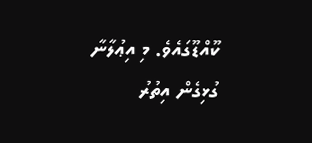ކޫއްޑޫގައެވެ. މި އިޢުލާނާ ގުޅިގެން އިތުރު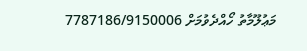މަޢުލޫމާތު ހޯއްދެވުމަށް 7787186/9150006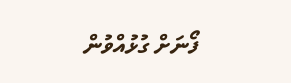ފޯނަށް ގުޅުއްވުން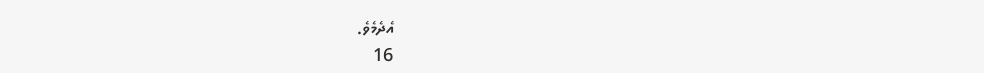އެދެމެވެ.
16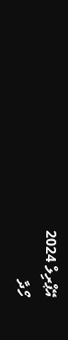އޭޕްރިލް 2024
ހޯދާ